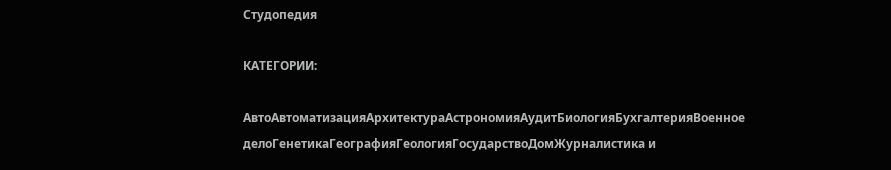Студопедия

КАТЕГОРИИ:

АвтоАвтоматизацияАрхитектураАстрономияАудитБиологияБухгалтерияВоенное делоГенетикаГеографияГеологияГосударствоДомЖурналистика и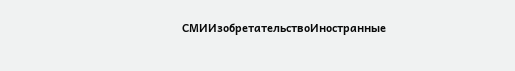СМИИзобретательствоИностранные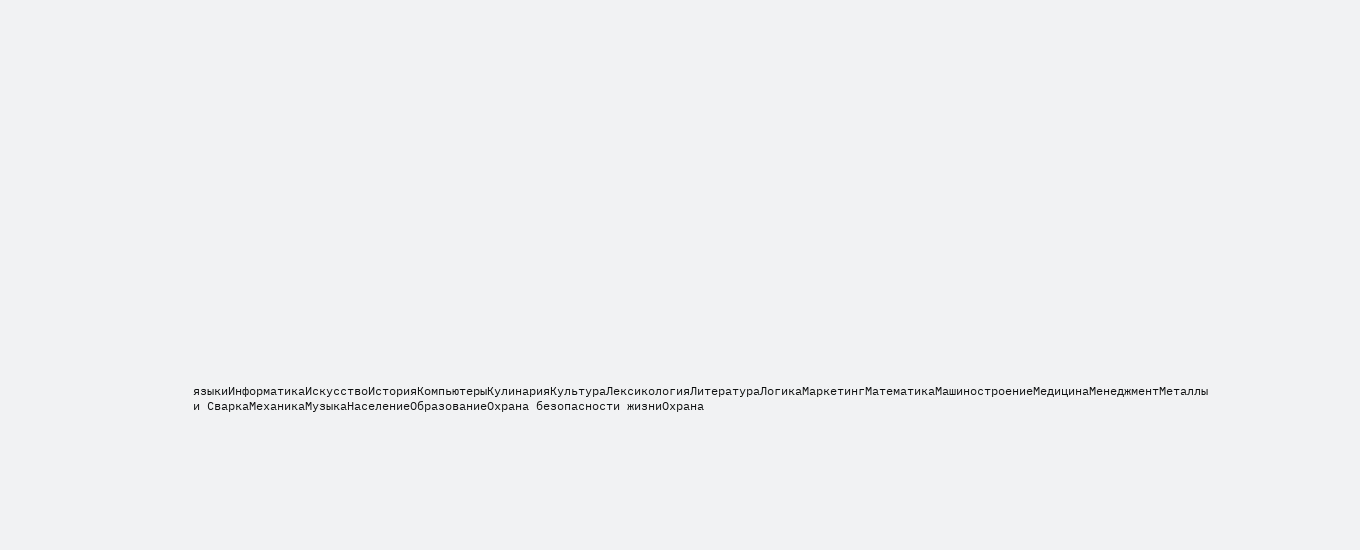языкиИнформатикаИскусствоИсторияКомпьютерыКулинарияКультураЛексикологияЛитератураЛогикаМаркетингМатематикаМашиностроениеМедицинаМенеджментМеталлы и СваркаМеханикаМузыкаНаселениеОбразованиеОхрана безопасности жизниОхрана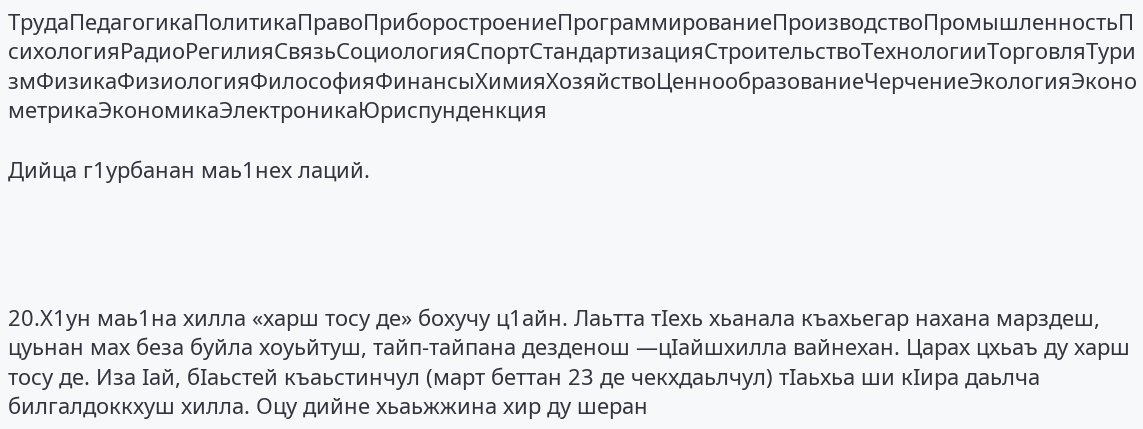ТрудаПедагогикаПолитикаПравоПриборостроениеПрограммированиеПроизводствоПромышленностьПсихологияРадиоРегилияСвязьСоциологияСпортСтандартизацияСтроительствоТехнологииТорговляТуризмФизикаФизиологияФилософияФинансыХимияХозяйствоЦеннообразованиеЧерчениеЭкологияЭконометрикаЭкономикаЭлектроникаЮриспунденкция

Дийца г1урбанан маь1нех лаций.




20.Х1ун маь1на хилла «харш тосу де» бохучу ц1айн. Лаьтта тIехь хьанала къахьегар нахана марздеш, цуьнан мах беза буйла хоуьйтуш, тайп-тайпана дезденош —цIайшхилла вайнехан. Царах цхьаъ ду харш тосу де. Иза Iай, бIаьстей къаьстинчул (март беттан 23 де чекхдаьлчул) тIаьхьа ши кIира даьлча билгалдоккхуш хилла. Оцу дийне хьаьжжина хир ду шеран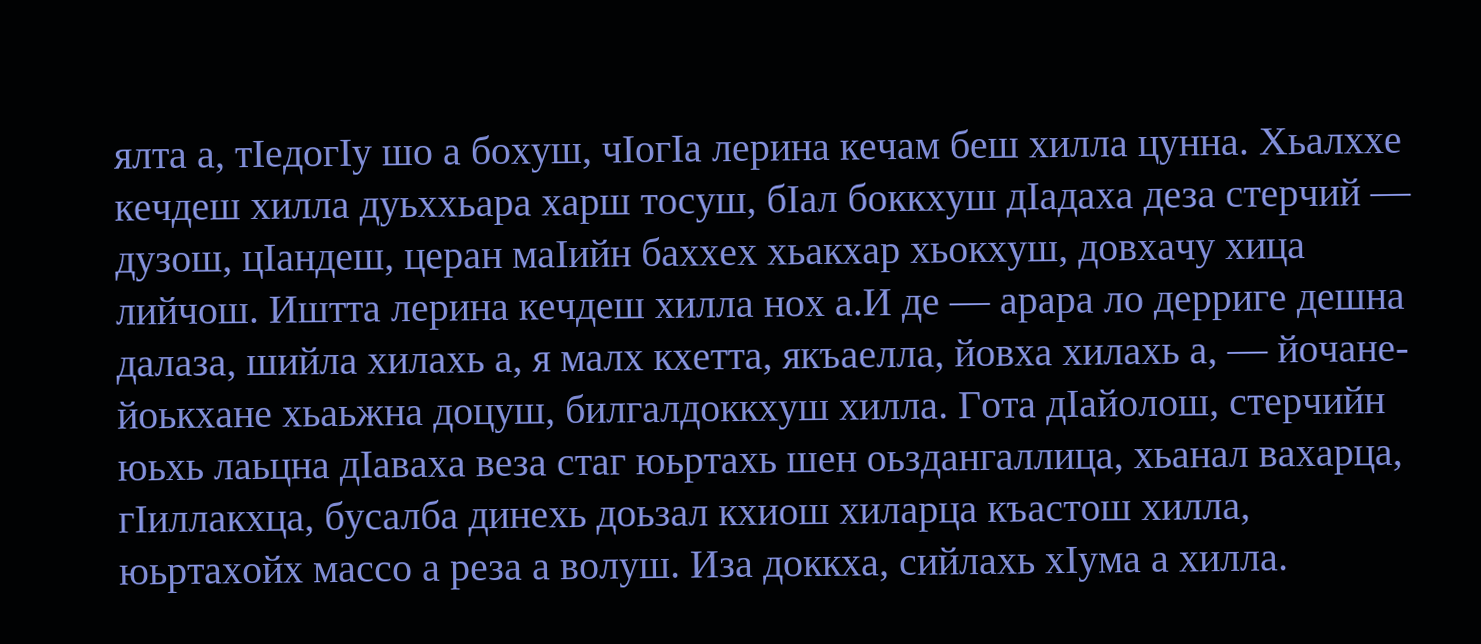ялта а, тIедогIу шо а бохуш, чIогIа лерина кечам беш хилла цунна. Хьалххе кечдеш хилла дуьххьара харш тосуш, бIал боккхуш дIадаха деза стерчий — дузош, цIандеш, церан маIийн баххех хьакхар хьокхуш, довхачу хица лийчош. Иштта лерина кечдеш хилла нох а.И де — арара ло дерриге дешна далаза, шийла хилахь а, я малх кхетта, якъаелла, йовха хилахь а, — йочане-йоькхане хьаьжна доцуш, билгалдоккхуш хилла. Гота дIайолош, стерчийн юьхь лаьцна дIаваха веза стаг юьртахь шен оьздангаллица, хьанал вахарца, гIиллакхца, бусалба динехь доьзал кхиош хиларца къастош хилла, юьртахойх массо а реза а волуш. Иза доккха, сийлахь хIума а хилла.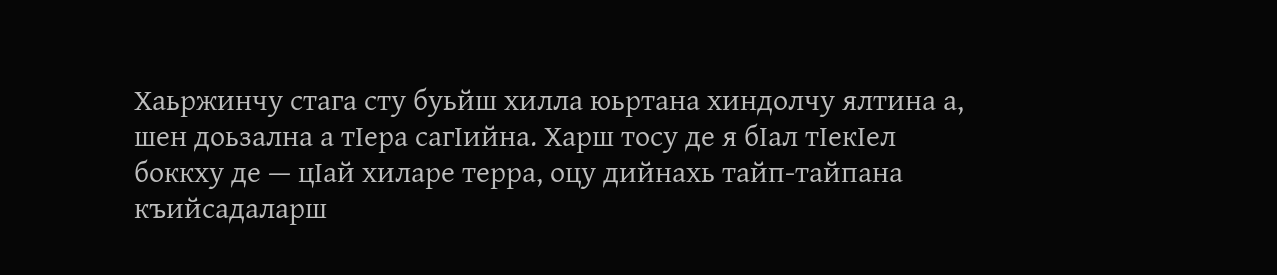Хаьржинчу стага сту буьйш хилла юьртана хиндолчу ялтина а, шен доьзална а тIера сагIийна. Харш тосу де я бIал тIекIел боккху де — цIай хиларе терра, оцу дийнахь тайп-тайпана къийсадаларш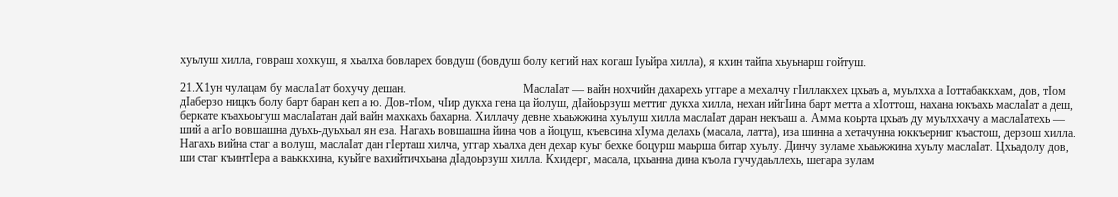хуьлуш хилла, говраш хохкуш, я хьалха бовларех бовдуш (бовдуш болу кегий нах когаш Iуьйра хилла), я кхин тайпа хьуьнарш гойтуш.

21.Х1ун чулацам бу масла1ат бохучу дешан.                                       МаслаIат — вайн нохчийн дахарехь уггаре а мехалчу гIиллакхех цхьаъ а, муьлхха а Iоттабаккхам, дов, тIом дIаберзо ницкъ болу барт баран кеп а ю. Дов-тIом, чIир дукха гена ца йолуш, дIайоьрзуш меттиг дукха хилла, нехан ийгIина барт метта а хIоттош, нахана юкъахь маслаIат а деш, беркате къахьоьгуш маслаIатан дай вайн махкахь бахарна. Хиллачу девне хьаьжжина хуьлуш хилла маслаIат даран некъаш а. Амма коьрта цхьаъ ду муьлххачу а маслаIатехь — ший а агIо вовшашна дуьхь-дуьхьал ян еза. Нагахь вовшашна йина чов а йоцуш, къевсина хIума делахь (масала, латта), иза шинна а хетачунна юккъерниг къастош, дерзош хилла. Нагахь вийна стаг а волуш, маслаIат дан гIерташ хилча, уггар хьалха ден дехар куьг бехке боцурш маьрша битар хуьлу. Динчу зуламе хьаьжжина хуьлу маслаIат. Цхьадолу дов, ши стаг къинтIера а ваьккхина, куьйге вахийтичхьана дIадоьрзуш хилла. Кхидерг, масала, цхьанна дина къола гучудаьллехь, шегара зулам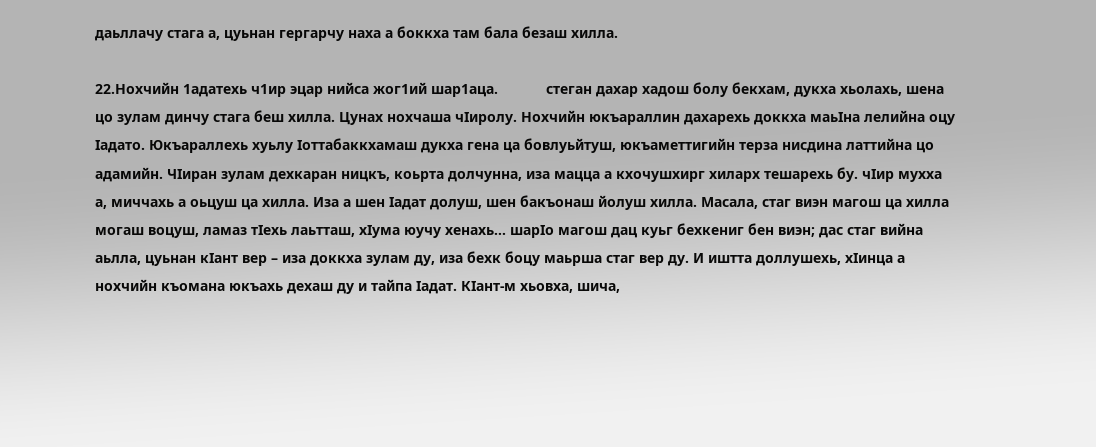даьллачу стага а, цуьнан гергарчу наха а боккха там бала безаш хилла.

22.Нохчийн 1адатехь ч1ир эцар нийса жог1ий шар1аца.            стеган дахар хадош болу бекхам, дукха хьолахь, шена цо зулам динчу стага беш хилла. Цунах нохчаша чIиролу. Нохчийн юкъараллин дахарехь доккха маьIна лелийна оцу Iадато. Юкъараллехь хуьлу Iоттабаккхамаш дукха гена ца бовлуьйтуш, юкъаметтигийн терза нисдина латтийна цо адамийн. ЧIиран зулам дехкаран ницкъ, коьрта долчунна, иза мацца а кхочушхирг хиларх тешарехь бу. чIир мухха а, миччахь а оьцуш ца хилла. Иза а шен Iадат долуш, шен бакъонаш йолуш хилла. Масала, стаг виэн магош ца хилла могаш воцуш, ламаз тIехь лаьтташ, хIума юучу хенахь… шарIо магош дац куьг бехкениг бен виэн; дас стаг вийна аьлла, цуьнан кIант вер – иза доккха зулам ду, иза бехк боцу маьрша стаг вер ду. И иштта доллушехь, хIинца а нохчийн къомана юкъахь дехаш ду и тайпа Iадат. КIант-м хьовха, шича,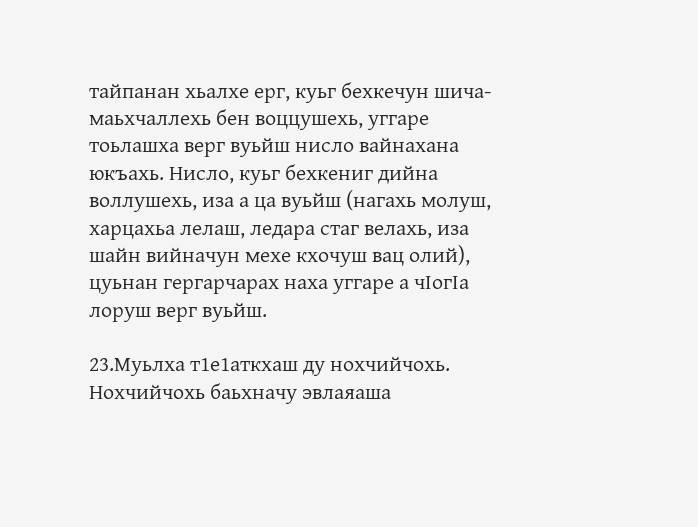тайпанан хьалхе ерг, куьг бехкечун шича-маьхчаллехь бен воццушехь, уггаре тоьлашха верг вуьйш нисло вайнахана юкъахь. Нисло, куьг бехкениг дийна воллушехь, иза а ца вуьйш (нагахь молуш, харцахьа лелаш, ледара стаг велахь, иза шайн вийначун мехе кхочуш вац олий), цуьнан гергарчарах наха уггаре а чIогIа лоруш верг вуьйш.

23.Муьлха т1е1аткхаш ду нохчийчохь. Нохчийчохь баьхначу эвлаяаша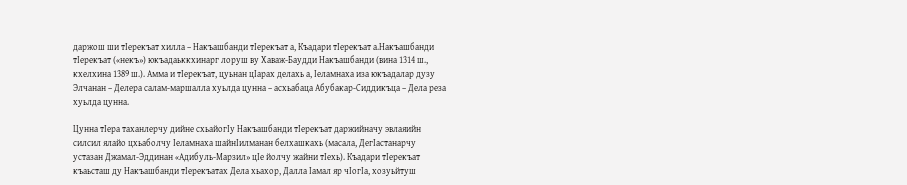даржош ши тIерекъат хилла – Накъашбанди тIерекъат а, Къадари тIерекъат а.Накъашбанди тIерекъат («некъ») юкъадаьккхинарг лоруш ву Хаваж-Баудди Накъашбанди (вина 1314 ш., кхелхина 1389 ш.). Амма и тIерекъат, цуьнан цIарах делахь а, Iеламнаха иза юкъадалар дузу Элчанан – Делера салам-маршалла хуьлда цунна – асхьабаца Абубакар-Сиддикъца – Дела реза хуьлда цунна.

Цунна тIера таханлерчу дийне схьайогIу Накъашбанди тIерекъат даржийначу эвлаяийн силсил ялайо цхьаболчу Iеламнаха шайнIилманан белхашкахь (масала, ДегIастанарчу устазан Джамал-Эддинан «Адибуль-Марзил» цIе йолчу жайни тIехь). Къадари тIерекъат къаьсташ ду Накъашбанди тIерекъатах Дела хьахор, Далла Iамал яр чIогIа, хозуьйтуш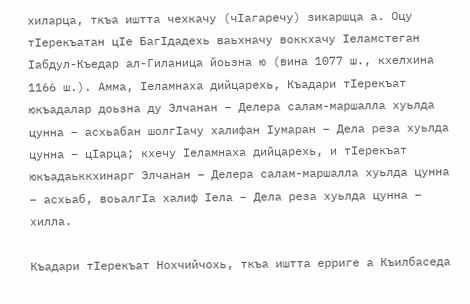хиларца, ткъа иштта чехкачу (чIагаречу) зикаршца а. Оцу тIерекъатан цIе БагIдадехь ваьхначу воккхачу Iеламстеган Iабдул-Къедар ал-Гиланица йоьзна ю (вина 1077 ш., кхелхина 1166 ш.). Амма, Iеламнаха дийцарехь, Къадари тIерекъат юкъадалар доьзна ду Элчанан – Делера салам-маршалла хуьлда цунна – асхьабан шолгIачу халифан Iумаран – Дела реза хуьлда цунна – цIарца; кхечу Iеламнаха дийцарехь, и тIерекъат юкъадаьккхинарг Элчанан – Делера салам-маршалла хуьлда цунна – асхьаб, воьалгIа халиф Iела – Дела реза хуьлда цунна – хилла.

Къадари тIерекъат Нохчийчохь, ткъа иштта ерриге а Къилбаседа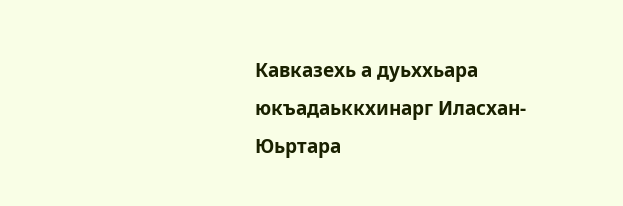Кавказехь а дуьххьара юкъадаьккхинарг Иласхан-Юьртара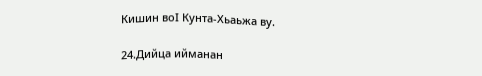Кишин воI Кунта-Хьаьжа ву.

24.Дийца ийманан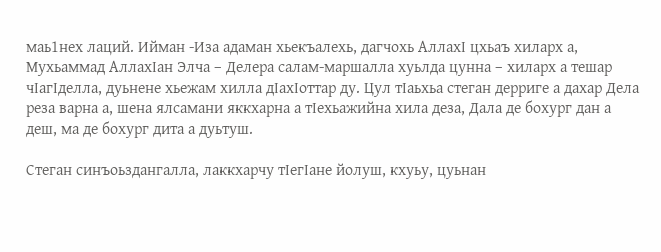маь1нех лаций. Ийман -Иза адаман хьекъалехь, дагчохь АллахI цхьаъ хиларх а, Мухьаммад АллахIан Элча – Делера салам-маршалла хуьлда цунна – хиларх а тешар чIагIделла, дуьнене хьежам хилла дIахIоттар ду. Цул тIаьхьа стеган дерриге а дахар Дела реза варна а, шена ялсамани яккхарна а тIехьажийна хила деза, Дала де бохург дан а деш, ма де бохург дита а дуьтуш.

Стеган синъоьздангалла, лаккхарчу тIегIане йолуш, кхуьу, цуьнан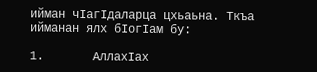ийман чIагIдаларца цхьаьна. Ткъа ийманан ялх бIогIам бу:

1.       АллахIах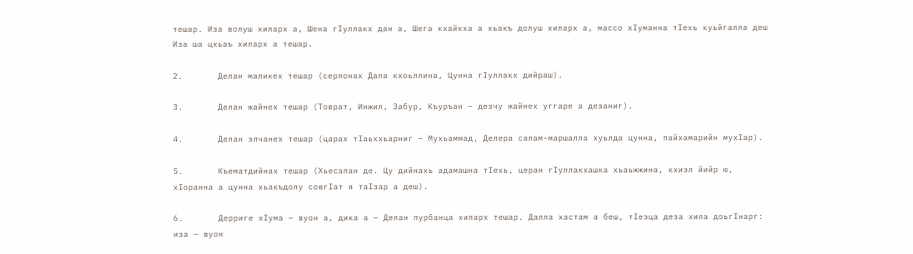тешар. Иза волуш хиларх а, Шена гIуллакх дан а, Шега кхайкха а хьакъ долуш хиларх а, массо хIуманна тIехь куьйгалла деш Иза ша цхьаъ хиларх а тешар.

2.       Делан маликех тешар (серлонах Дала кхоьллина, Цунна гIуллакх дийраш).

3.       Делан жайнех тешар (Товрат, Инжил, Забур, Къуръан – дезчу жайнех уггаре а дезаниг).

4.       Делан элчанех тешар (царах тIаьххьарниг – Мухьаммад, Делера салам-маршалла хуьлда цунна, пайхамарийн мухIар).

5.       Къематдийнах тешар (Хьесапан де. Цу дийнахь адамашна тIехь, церан гIуллакхашка хьаьжжина, кхиэл йийр ю, хIоранна а цунна хьакъдолу совгIат я таIзар а деш).

6.       Дерриге хIума – вуон а, дика а – Делан пурбанца хиларх тешар. Далла хастам а беш, тIеэца деза хила доьгIнарг: иза – вуон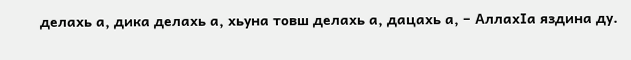делахь а, дика делахь а, хьуна товш делахь а, дацахь а, – АллахIа яздина ду.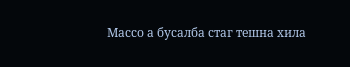Массо а бусалба стаг тешна хила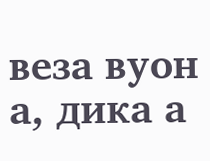веза вуон а, дика а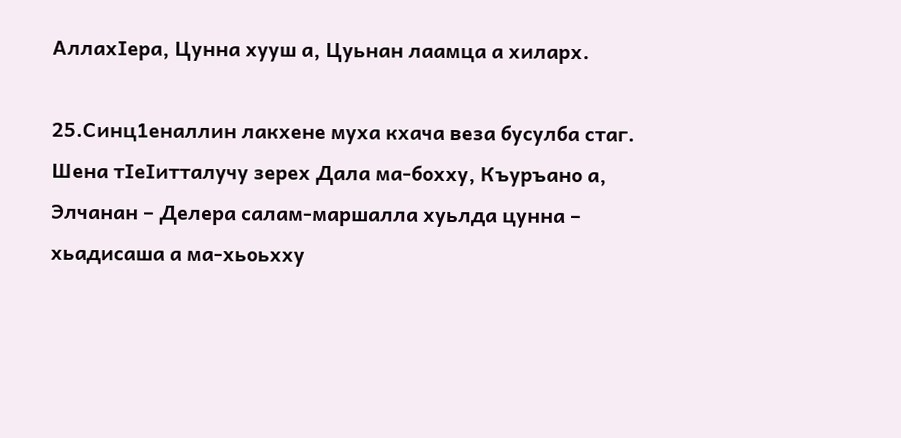АллахIера, Цунна хууш а, Цуьнан лаамца а хиларх.

25.Синц1еналлин лакхене муха кхача веза бусулба стаг. Шена тIеIитталучу зерех Дала ма-бохху, Къуръано а, Элчанан – Делера салам-маршалла хуьлда цунна – хьадисаша а ма-хьоьхху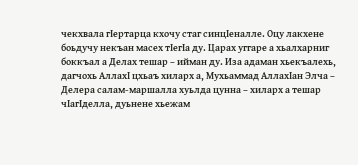чекхвала гIертарца кхочу стаг синцIеналле. Оцу лакхене боьдучу некъан масех тIегIа ду. Царах уггаре а хьалхарниг боккъал а Делах тешар – ийман ду. Иза адаман хьекъалехь, дагчохь АллахI цхьаъ хиларх а, Мухьаммад АллахIан Элча – Делера салам-маршалла хуьлда цунна – хиларх а тешар чIагIделла, дуьнене хьежам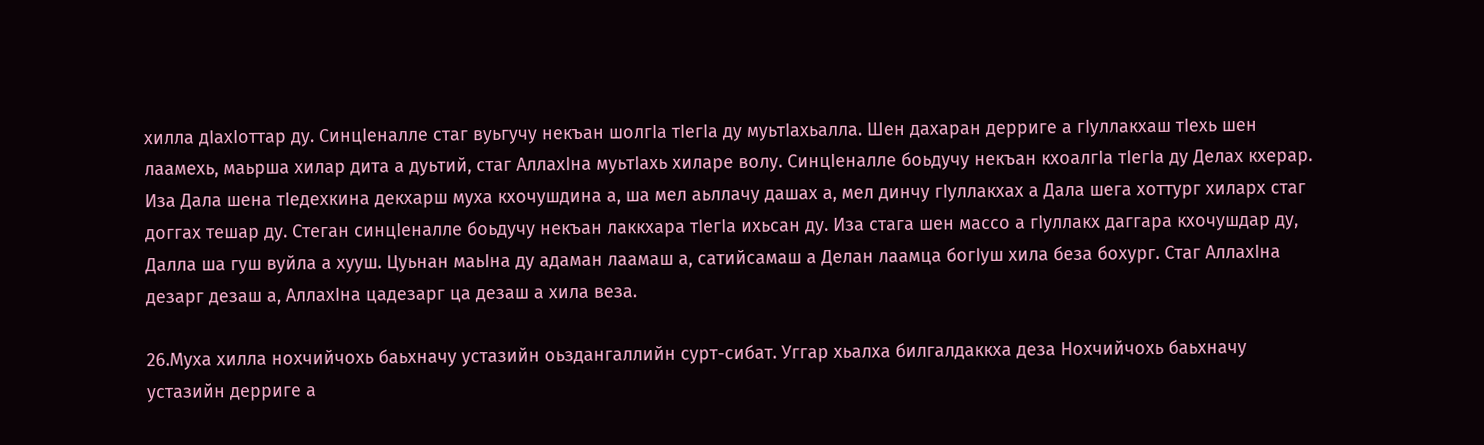хилла дIахIоттар ду. СинцIеналле стаг вуьгучу некъан шолгIа тIегIа ду муьтIахьалла. Шен дахаран дерриге а гIуллакхаш тIехь шен лаамехь, маьрша хилар дита а дуьтий, стаг АллахIна муьтIахь хиларе волу. СинцIеналле боьдучу некъан кхоалгIа тIегIа ду Делах кхерар. Иза Дала шена тIедехкина декхарш муха кхочушдина а, ша мел аьллачу дашах а, мел динчу гIуллакхах а Дала шега хоттург хиларх стаг доггах тешар ду. Стеган синцIеналле боьдучу некъан лаккхара тIегIа ихьсан ду. Иза стага шен массо а гIуллакх даггара кхочушдар ду, Далла ша гуш вуйла а хууш. Цуьнан маьIна ду адаман лаамаш а, сатийсамаш а Делан лаамца богIуш хила беза бохург. Стаг АллахIна дезарг дезаш а, АллахIна цадезарг ца дезаш а хила веза.

26.Муха хилла нохчийчохь баьхначу устазийн оьздангаллийн сурт-сибат. Уггар хьалха билгалдаккха деза Нохчийчохь баьхначу устазийн дерриге а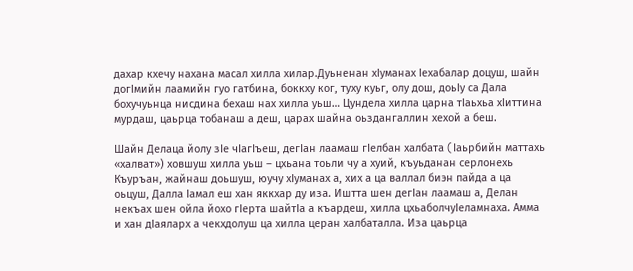дахар кхечу нахана масал хилла хилар.Дуьненан хIуманах Iехабалар доцуш, шайн догIмийн лаамийн гуо гатбина, боккху ког, туху куьг, олу дош, доьIу са Дала бохучуьнца нисдина бехаш нах хилла уьш… Цундела хилла царна тIаьхьа хIиттина мурдаш, цаьрца тобанаш а деш, царах шайна оьздангаллин хехой а беш.

Шайн Делаца йолу зIе чIагIъеш, дегIан лаамаш гIелбан халбата (Iаьрбийн маттахь «халват») ховшуш хилла уьш – цхьана тоьли чу а хуий, къуьданан серлонехь Къуръан, жайнаш доьшуш, юучу хIуманах а, хих а ца валлал биэн пайда а ца оьцуш, Далла Iамал еш хан яккхар ду иза. Иштта шен дегIан лаамаш а, Делан некъах шен ойла йохо гIерта шайтIа а къардеш, хилла цхьаболчуIеламнаха. Амма и хан дIаяларх а чекхдолуш ца хилла церан халбаталла. Иза цаьрца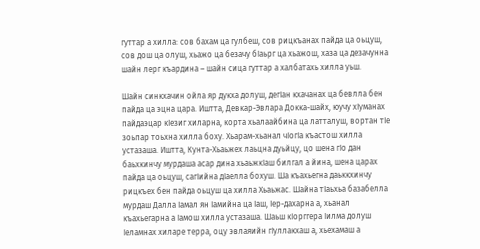гуттар а хилла: сов бахам ца гулбеш, сов рицкъанах пайда ца оьцуш, сов дош ца олуш, хьажо ца безачу бIаьрг ца хьажош, хаза ца дезачунна шайн лерг къардина – шайн сица гуттар а халбатахь хилла уьш.

Шайн синкхачин ойла яр дукха долуш, дегIан кхачанах ца бевлла бен пайда ца эцна цара. Иштта, Девкар-Эвлара Докка-шайх, юучу хIуманах пайдаэцар кIезиг хиларна, корта хьалаайбина ца латталуш, вортан тIе зоьпар тоьхна хилла боху. Хьарам-хьанал чIогIа къастош хилла устазаша. Иштта, Кунта-Хьаьжех лаьцна дуьйцу, цо шена гIо дан баьхкинчу мурдаша асар дина хьаьжкIаш билгал а йина, шена царах пайда ца оьцуш, сагIийна дIаелла бохуш. Ша къахьегна даьккхинчу рицкъех бен пайда оьцуш ца хилла Хьаьжас. Шайна тIаьхьа базабелла мурдаш Далла Iамал ян Iамийна ца Iаш, Iер-дахарна а, хьанал къахьегарна а Iамош хилла устазаша. Шаьш кIорггера Iилма долуш Iеламнах хиларе терра, оцу эвлаяийн гIуллакхаш а, хьехамаш а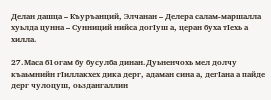Делан дашца – Къуръанций, Элчанан – Делера салам-маршалла хуьлда цунна – Сунниций нийса догIуш а, церан буха тIехь а хилла.

27.Маса б1огам бу бусулба динан.Дуьненчохь мел долчу къаьмнийн гIиллакхех дика дерг, адаман сина а, дегIана а пайде дерг чулоцуш, оьздангаллин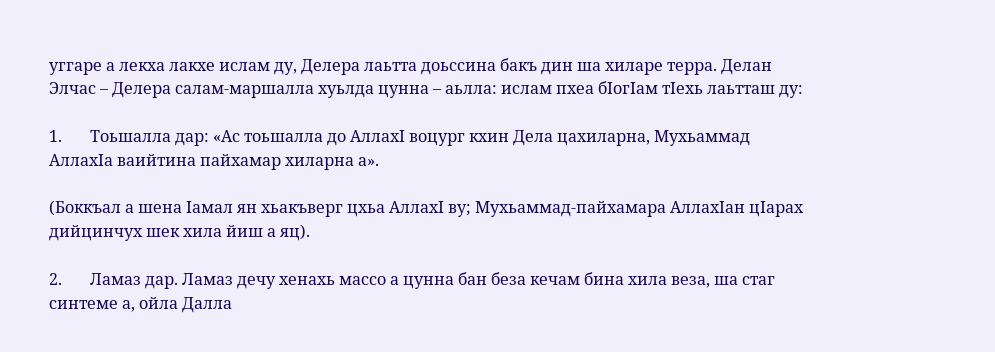уггаре а лекха лакхе ислам ду, Делера лаьтта доьссина бакъ дин ша хиларе терра. Делан Элчас – Делера салам-маршалла хуьлда цунна – аьлла: ислам пхеа бIогIам тIехь лаьтташ ду:

1.       Тоьшалла дар: «Ас тоьшалла до АллахI воцург кхин Дела цахиларна, Мухьаммад АллахIа ваийтина пайхамар хиларна а».

(Боккъал а шена Iамал ян хьакъверг цхьа АллахI ву; Мухьаммад-пайхамара АллахIан цIарах дийцинчух шек хила йиш а яц).

2.       Ламаз дар. Ламаз дечу хенахь массо а цунна бан беза кечам бина хила веза, ша стаг синтеме а, ойла Далла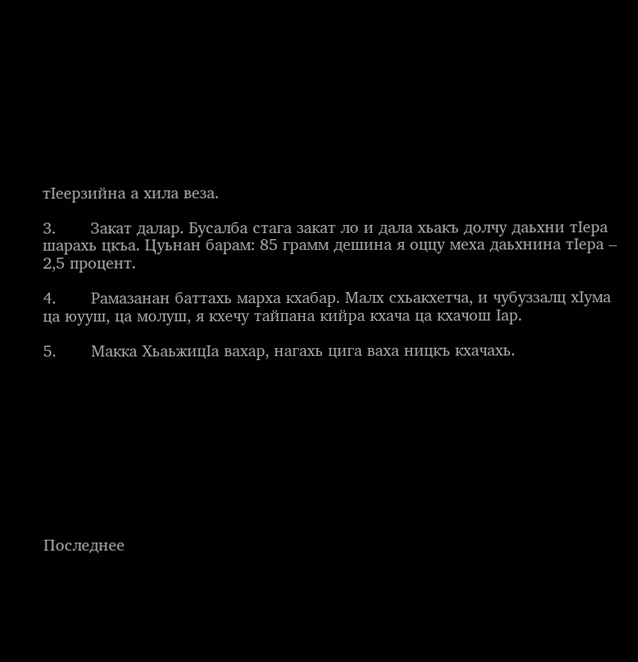тIеерзийна а хила веза.

3.       Закат далар. Бусалба стага закат ло и дала хьакъ долчу даьхни тIера шарахь цкъа. Цуьнан барам: 85 грамм дешина я оццу меха даьхнина тIера – 2,5 процент.

4.       Рамазанан баттахь марха кхабар. Малх схьакхетча, и чубуззалц хIума ца юууш, ца молуш, я кхечу тайпана кийра кхача ца кхачош Iар.

5.       Макка ХьаьжицIа вахар, нагахь цига ваха ницкъ кхачахь.










Последнее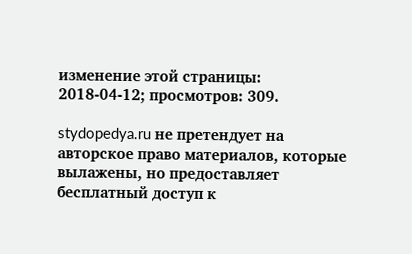изменение этой страницы: 2018-04-12; просмотров: 309.

stydopedya.ru не претендует на авторское право материалов, которые вылажены, но предоставляет бесплатный доступ к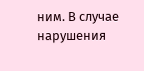ним. В случае нарушения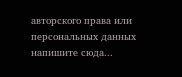авторского права или персональных данных напишите сюда...